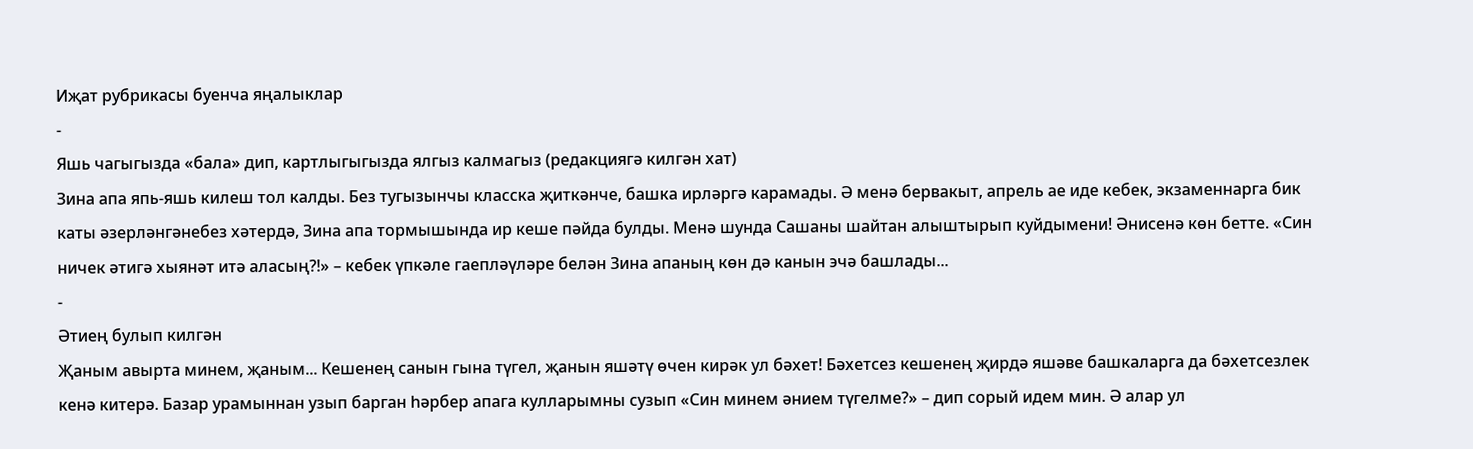Иҗат рубрикасы буенча яңалыклар
-
Яшь чагыгызда «бала» дип, картлыгыгызда ялгыз калмагыз (редакциягә килгән хат)
Зина апа япь-яшь килеш тол калды. Без тугызынчы класска җиткәнче, башка ирләргә карамады. Ә менә бервакыт, апрель ае иде кебек, экзаменнарга бик каты әзерләнгәнебез хәтердә, Зина апа тормышында ир кеше пәйда булды. Менә шунда Сашаны шайтан алыштырып куйдымени! Әнисенә көн бетте. «Син ничек әтигә хыянәт итә аласың?!» – кебек үпкәле гаепләүләре белән Зина апаның көн дә канын эчә башлады...
-
Әтиең булып килгән
Җаным авырта минем, җаным... Кешенең санын гына түгел, җанын яшәтү өчен кирәк ул бәхет! Бәхетсез кешенең җирдә яшәве башкаларга да бәхетсезлек кенә китерә. Базар урамыннан узып барган һәрбер апага кулларымны сузып «Син минем әнием түгелме?» – дип сорый идем мин. Ә алар ул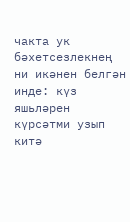чакта ук бәхетсезлекнең ни икәнен белгән инде: күз яшьләрен күрсәтми узып китә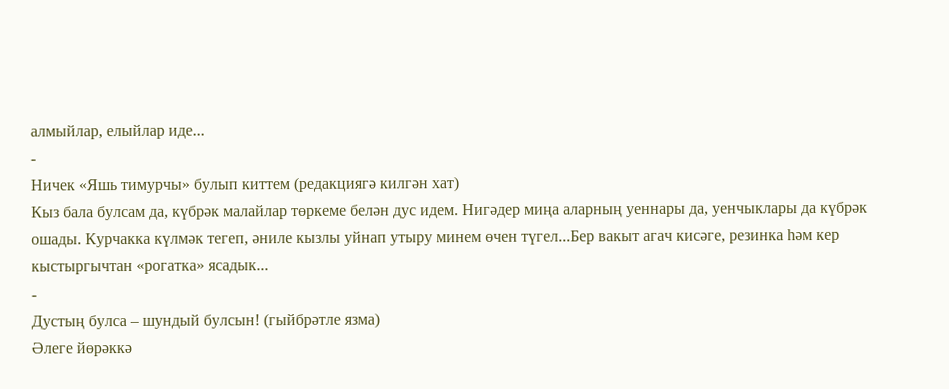алмыйлар, елыйлар иде...
-
Ничек «Яшь тимурчы» булып киттем (редакциягә килгән хат)
Кыз бала булсам да, күбрәк малайлар төркеме белән дус идем. Нигәдер миңа аларның уеннары да, уенчыклары да күбрәк ошады. Курчакка күлмәк тегеп, әниле кызлы уйнап утыру минем өчен түгел...Бер вакыт агач кисәге, резинка һәм кер кыстыргычтан «рогатка» ясадык...
-
Дустың булса – шундый булсын! (гыйбрәтле язма)
Әлеге йөрәккә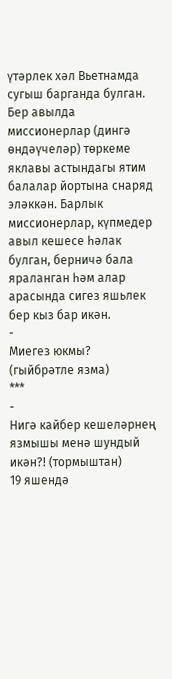үтәрлек хәл Вьетнамда сугыш барганда булган. Бер авылда миссионерлар (дингә өндәүчеләр) төркеме яклавы астындагы ятим балалар йортына снаряд эләккән. Барлык миссионерлар, күпмедер авыл кешесе һәлак булган, берничә бала яраланган һәм алар арасында сигез яшьлек бер кыз бар икән.
-
Миегез юкмы? (гыйбрәтле язма)
***
-
Нигә кайбер кешеләрнең язмышы менә шундый икән?! (тормыштан)
19 яшендә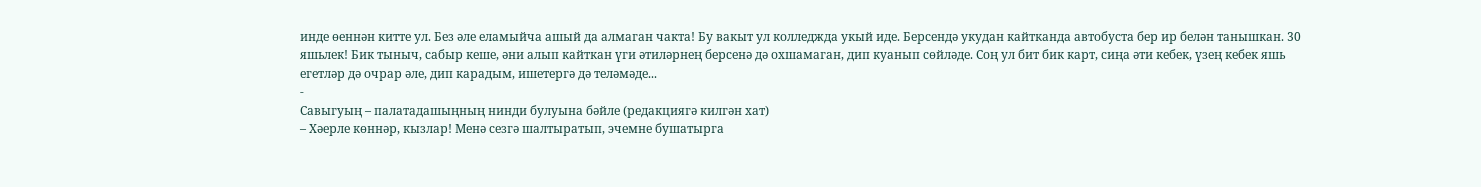инде өеннән китте ул. Без әле еламыйча ашый да алмаган чакта! Бу вакыт ул колледжда укый иде. Берсендә укудан кайтканда автобуста бер ир белән танышкан. 30 яшьлек! Бик тыныч, сабыр кеше, әни алып кайткан үги әтиләрнең берсенә дә охшамаган, дип куанып сөйләде. Соң ул бит бик карт, сиңа әти кебек, үзең кебек яшь егетләр дә очрар әле, дип карадым, ишетергә дә теләмәде...
-
Савыгуың – палатадашыңның нинди булуына бәйле (редакциягә килгән хат)
– Хәерле көннәр, кызлар! Менә сезгә шалтыратып, эчемне бушатырга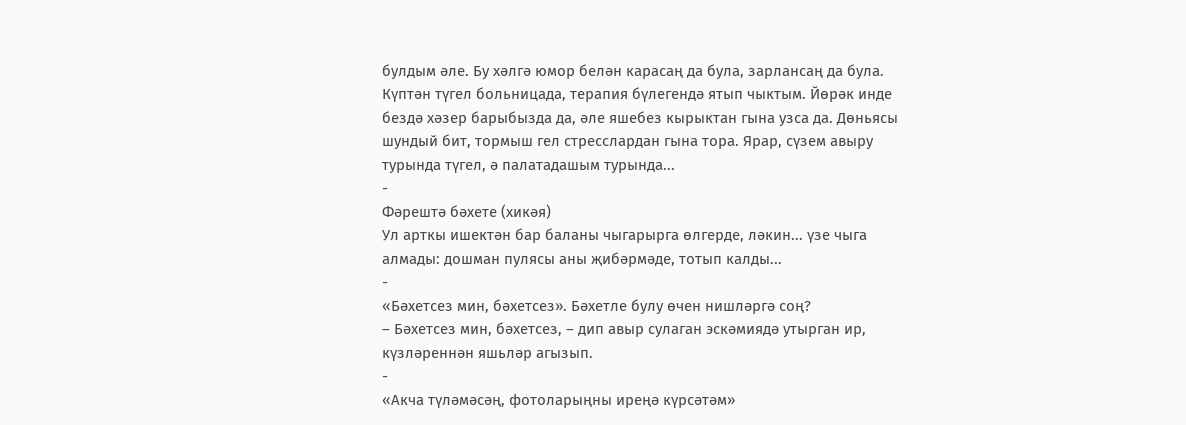булдым әле. Бу хәлгә юмор белән карасаң да була, зарлансаң да була. Күптән түгел больницада, терапия бүлегендә ятып чыктым. Йөрәк инде бездә хәзер барыбызда да, әле яшебез кырыктан гына узса да. Дөньясы шундый бит, тормыш гел стресслардан гына тора. Ярар, сүзем авыру турында түгел, ә палатадашым турында...
-
Фәрештә бәхете (хикәя)
Ул арткы ишектән бар баланы чыгарырга өлгерде, ләкин... үзе чыга алмады: дошман пулясы аны җибәрмәде, тотып калды...
-
«Бәхетсез мин, бәхетсез». Бәхетле булу өчен нишләргә соң?
– Бәхетсез мин, бәхетсез, – дип авыр сулаган эскәмиядә утырган ир, күзләреннән яшьләр агызып.
-
«Акча түләмәсәң, фотоларыңны иреңә күрсәтәм»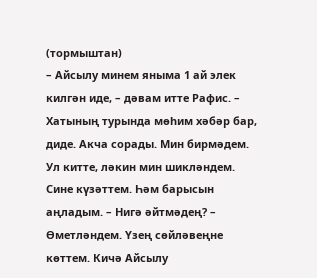(тормыштан)
– Айсылу минем яныма 1 ай элек килгән иде, – дәвам итте Рафис. – Хатының турында мөһим хәбәр бар, диде. Акча сорады. Мин бирмәдем. Ул китте, ләкин мин шикләндем. Сине күзәттем. Һәм барысын аңладым. – Нигә әйтмәдең? – Өметләндем. Үзең сөйләвеңне көттем. Кичә Айсылу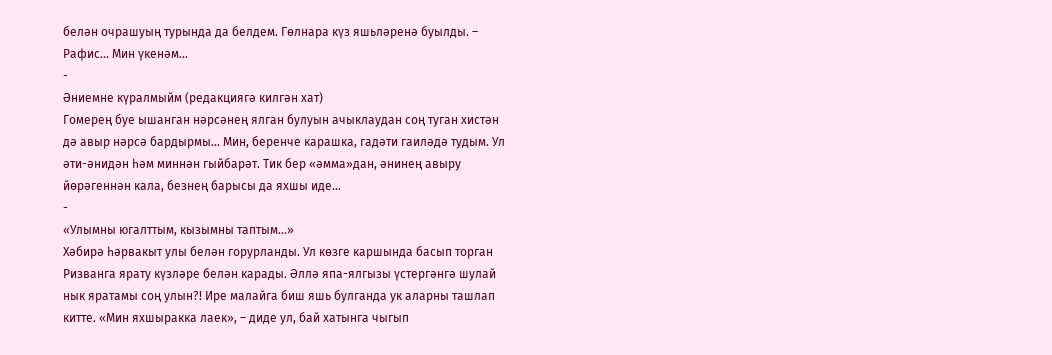белән очрашуың турында да белдем. Гөлнара күз яшьләренә буылды. – Рафис... Мин үкенәм...
-
Әниемне күралмыйм (редакциягә килгән хат)
Гомерең буе ышанган нәрсәнең ялган булуын ачыклаудан соң туган хистән дә авыр нәрсә бардырмы… Мин, беренче карашка, гадәти гаиләдә тудым. Ул әти-әнидән һәм миннән гыйбарәт. Тик бер «әмма»дан, әнинең авыру йөрәгеннән кала, безнең барысы да яхшы иде...
-
«Улымны югалттым, кызымны таптым...»
Хәбирә һәрвакыт улы белән горурланды. Ул көзге каршында басып торган Ризванга ярату күзләре белән карады. Әллә япа-ялгызы үстергәнгә шулай нык яратамы соң улын?! Ире малайга биш яшь булганда ук аларны ташлап китте. «Мин яхшыракка лаек», – диде ул, бай хатынга чыгып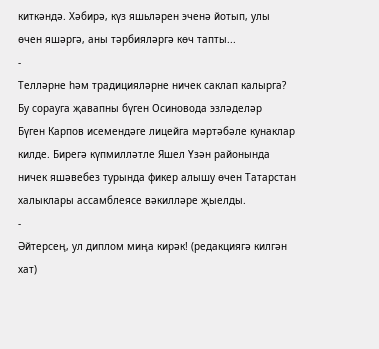киткәндә. Хәбирә, күз яшьләрен эченә йотып, улы өчен яшәргә, аны тәрбияләргә көч тапты...
-
Телләрне һәм традицияләрне ничек саклап калырга? Бу сорауга җавапны бүген Осиновода эзләделәр
Бүген Карпов исемендәге лицейга мәртәбәле кунаклар килде. Бирегә күпмилләтле Яшел Үзән районында ничек яшәвебез турында фикер алышу өчен Татарстан халыклары ассамблеясе вәкилләре җыелды.
-
Әйтерсең, ул диплом миңа кирәк! (редакциягә килгән хат)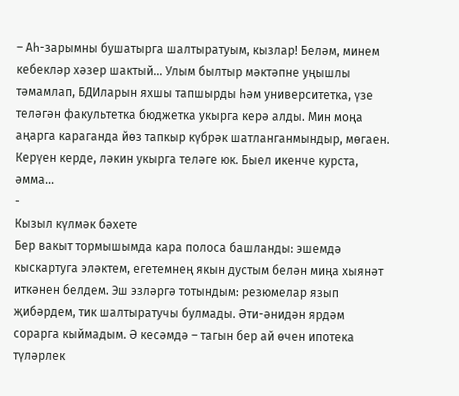– Аһ-зарымны бушатырга шалтыратуым, кызлар! Беләм, минем кебекләр хәзер шактый… Улым былтыр мәктәпне уңышлы тәмамлап, БДИларын яхшы тапшырды һәм университетка, үзе теләгән факультетка бюджетка укырга керә алды. Мин моңа аңарга караганда йөз тапкыр күбрәк шатланганмындыр, мөгаен. Керүен керде, ләкин укырга теләге юк. Быел икенче курста, әмма...
-
Кызыл күлмәк бәхете
Бер вакыт тормышымда кара полоса башланды: эшемдә кыскартуга эләктем, егетемнең якын дустым белән миңа хыянәт иткәнен белдем. Эш эзләргә тотындым: резюмелар язып җибәрдем, тик шалтыратучы булмады. Әти-әнидән ярдәм сорарга кыймадым. Ә кесәмдә – тагын бер ай өчен ипотека түләрлек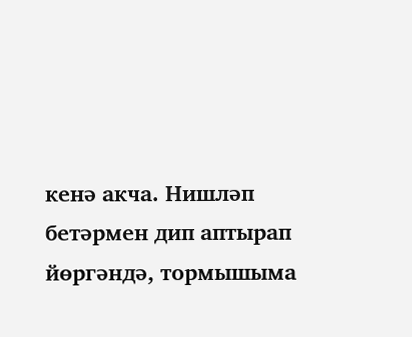кенә акча. Нишләп бетәрмен дип аптырап йөргәндә, тормышыма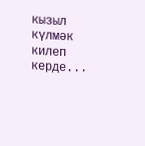кызыл күлмәк килеп керде...